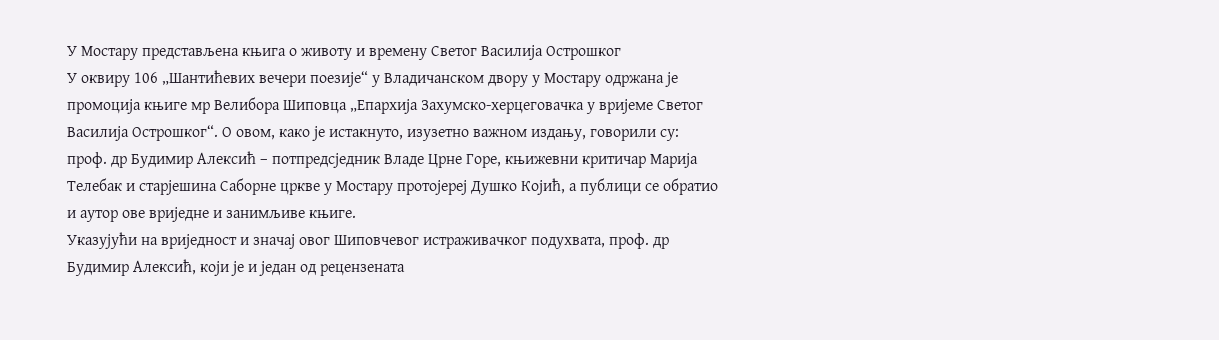У Мостару представљена књига о животу и времену Светог Василија Острошког
У оквиру 106 „Шантићевих вечери поезије“ у Владичанском двору у Мостару одржана је промоција књиге мр Велибора Шиповца „Епархија Захумско-херцеговачка у вријеме Светог Василија Острошког“. О овом, како је истакнуто, изузетно важном издању, говорили су: проф. др Будимир Алексић – потпредсједник Владе Црне Горе, књижевни критичар Марија Телебак и старјешина Саборне цркве у Мостару протојереј Душко Којић, а публици се обратио и аутор ове вриједне и занимљиве књиге.
Указујући на вриједност и значај овог Шиповчевог истраживачког подухвата, проф. др Будимир Алексић, који је и један од рецензената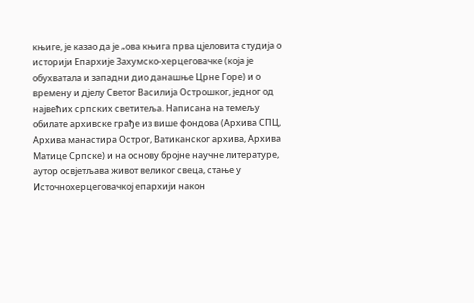књиге, је казао да је „ова књига прва цјеловита студија о историји Епархије Захумско-херцеговачке (која је обухватала и западни дио данашње Црне Горе) и о времену и дјелу Светог Василија Острошког, једног од највећих српских светитеља. Написана на темељу обилате архивске грађе из више фондова (Архива СПЦ, Архива манастира Острог, Ватиканског архива, Архива Матице Српске) и на основу бројне научне литературе, аутор освјетљава живот великог свеца, стање у Источнохерцеговачкој епархији након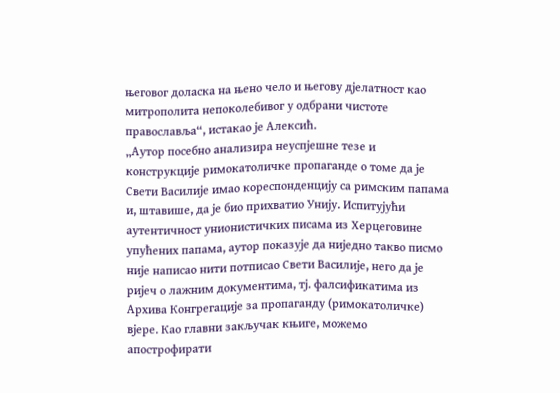његовог доласка на њено чело и његову дјелатност као митрополита непоколебивог у одбрани чистоте православља“, истакао је Алексић.
„Аутор посебно анализира неуспјешне тезе и конструкције римокатоличке пропаганде о томе да је Свети Василије имао кореспонденцију са римским папама и, штавише, да је био прихватио Унију. Испитујући аутентичност унионистичких писама из Херцеговине упућених папама, аутор показује да ниједно такво писмо није написао нити потписао Свети Василије, него да је ријеч о лажним документима, тј. фалсификатима из Архива Конгрегације за пропаганду (римокатоличке) вјере. Као главни закључак књиге, можемо апострофирати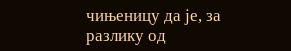чињеницу да је, за разлику од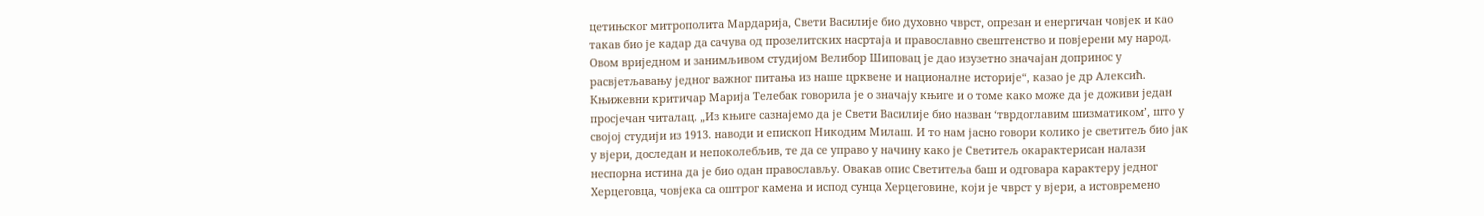цетињског митрополита Мардарија, Свети Василије био духовно чврст, опрезан и енергичан човјек и као такав био је кадар да сачува од прозелитских насртаја и православно свештенство и повјерени му народ. Овом вриједном и занимљивом студијом Велибор Шиповац је дао изузетно значајан допринос у расвјетљавању једног важног питања из наше црквене и националне историје“, казао је др Алексић.
Књижевни критичар Марија Телебак говорила је о значају књиге и о томе како може да је доживи један просјечан читалац. „Из књиге сазнајемо да је Свети Василије био назван ‘тврдоглавим шизматиком’, што у својој студији из 1913. наводи и епископ Никодим Милаш. И то нам јасно говори колико је светитељ био јак у вјери, доследан и непоколебљив, те да се управо у начину како је Светитељ окарактерисан налази неспорна истина да је био одан православљу. Овакав опис Светитеља баш и одговара карактеру једног Херцеговца, човјека са оштрог камена и испод сунца Херцеговине, који је чврст у вјери, а истовремено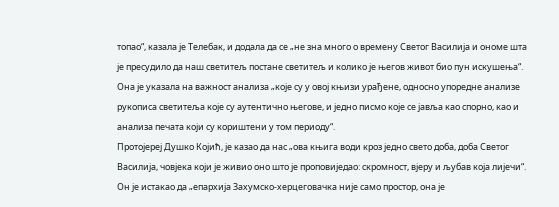топао“, казала је Телебак, и додала да се „не зна много о времену Светог Василија и ономе шта је пресудило да наш светитељ постане светитељ и колико је његов живот био пун искушења“. Она је указала на важност анализа „које су у овој књизи урађене, односно упоредне анализе рукописа светитеља које су аутентично његове, и једно писмо које се јавља као спорно, као и анализа печата који су кориштени у том периоду“.
Протојереј Душко Којић, је казао да нас „ова књига води кроз једно свето доба, доба Светог Василија, човјека који је живио оно што је проповиједао: скромност, вјеру и љубав која лијечи“. Он је истакао да „епархија Захумско-херцеговачка није само простор, она је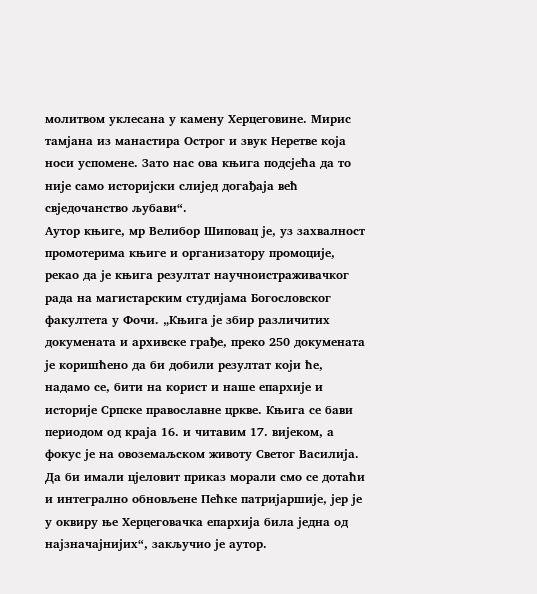молитвом уклесана у камену Херцеговине. Мирис тамјана из манастира Острог и звук Неретве која носи успомене. Зато нас ова књига подсјећа да то није само историјски слијед догађаја већ свједочанство љубави“.
Аутор књиге, мр Велибор Шиповац је, уз захвалност промотерима књиге и организатору промоције, рекао да је књига резултат научноистраживачког рада на магистарским студијама Богословског факултета у Фочи. „Књига је збир различитих докумената и архивске грађе, преко 250 докумената је коришћено да би добили резултат који ће, надамо се, бити на корист и наше епархије и историје Српске православне цркве. Књига се бави периодом од краја 16. и читавим 17. вијеком, а фокус је на овоземаљском животу Светог Василија. Да би имали цјеловит приказ морали смо се дотаћи и интегрално обновљене Пећке патријаршије, јер је у оквиру ње Херцеговачка епархија била једна од најзначајнијих“, закључио је аутор.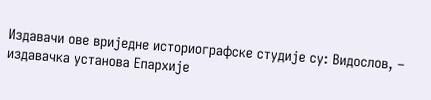Издавачи ове вриједне историографске студије су: Видослов, – издавачка установа Епархије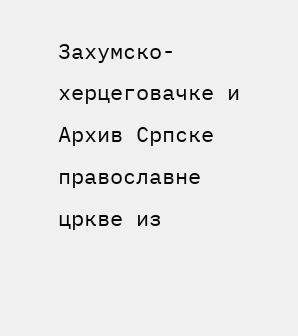Захумско-херцеговачке и Архив Српске православне цркве из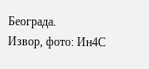Београда.
Извор, фото: Ин4С